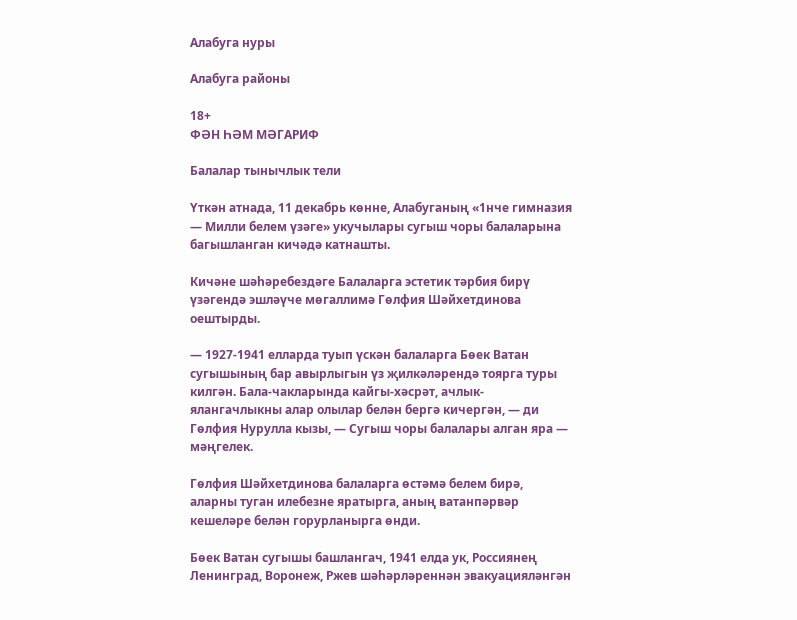Алабуга нуры

Алабуга районы

18+
ФӘН ҺӘМ МӘГАРИФ

Балалар тынычлык тели

Үткән атнада, 11 декабрь көнне, Алабуганың «1нче гимназия — Милли белем үзәге» укучылары сугыш чоры балаларына багышланган кичәдә катнашты.

Кичәне шәһәребездәге Балаларга эстетик тәрбия бирү үзәгендә эшләүче мөгаллимә Гөлфия Шәйхетдинова оештырды.

— 1927-1941 елларда туып үскән балаларга Бөек Ватан сугышының бар авырлыгын үз җилкәләрендә тоярга туры килгән. Бала-чакларында кайгы-хәсрәт, ачлык-ялангачлыкны алар олылар белән бергә кичергән, — ди Гөлфия Нурулла кызы, — Сугыш чоры балалары алган яра — мәңгелек.

Гөлфия Шәйхетдинова балаларга өстәмә белем бирә, аларны туган илебезне яратырга, аның ватанпәрвәр кешеләре белән горурланырга өнди.

Бөек Ватан сугышы башлангач, 1941 елда ук, Россиянең Ленинград, Воронеж, Ржев шәһәрләреннән эвакуацияләнгән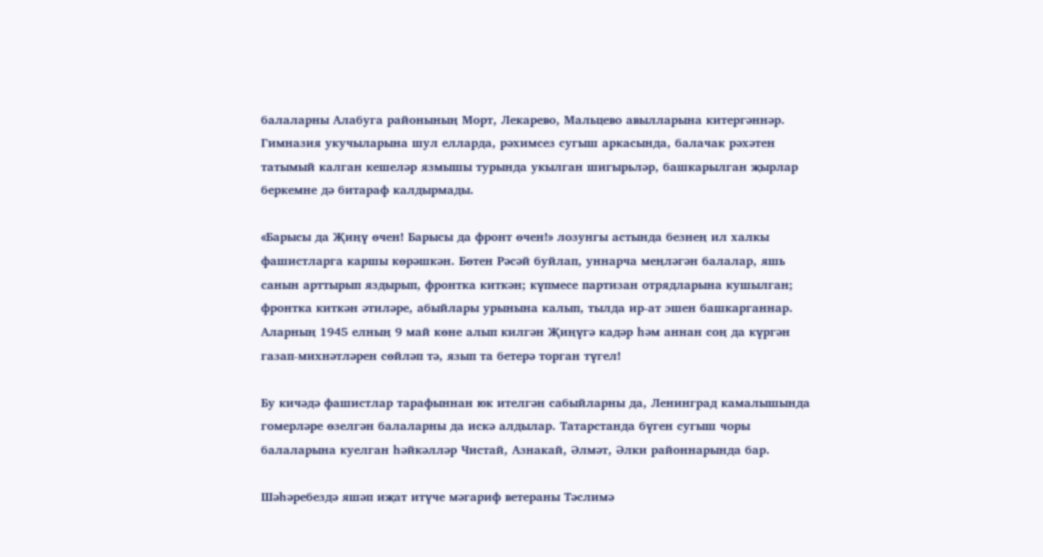балаларны Алабуга районының Морт, Лекарево, Мальцево авылларына китергәннәр. Гимназия укучыларына шул елларда, рәхимсез сугыш аркасында, балачак рәхәтен татымый калган кешеләр язмышы турында укылган шигырьләр, башкарылган җырлар беркемне дә битараф калдырмады.

«Барысы да Җиңү өчен! Барысы да фронт өчен!» лозунгы астында безнең ил халкы фашистларга каршы көрәшкән. Бөтен Рәсәй буйлап, уннарча меңләгән балалар, яшь санын арттырып яздырып, фронтка киткән; күпмесе партизан отрядларына кушылган; фронтка киткән әтиләре, абыйлары урынына калып, тылда ир-ат эшен башкарганнар. Аларның 1945 елның 9 май көне алып килгән Җиңүгә кадәр һәм аннан соң да күргән газап-михнәтләрен сөйләп тә, язып та бетерә торган түгел!

Бу кичәдә фашистлар тарафыннан юк ителгән сабыйларны да, Ленинград камалышында гомерләре өзелгән балаларны да искә алдылар. Татарстанда бүген сугыш чоры балаларына куелган һәйкәлләр Чистай, Азнакай, Әлмәт, Әлки районнарында бар.

Шәһәребездә яшәп иҗат итүче мәгариф ветераны Тәслимә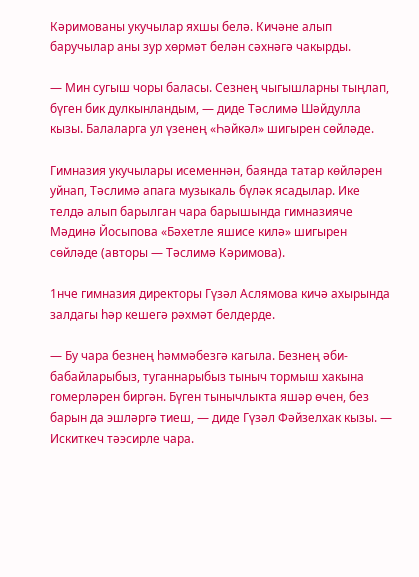Кәримованы укучылар яхшы белә. Кичәне алып баручылар аны зур хөрмәт белән сәхнәгә чакырды.

— Мин сугыш чоры баласы. Сезнең чыгышларны тыңлап, бүген бик дулкынландым, — диде Тәслимә Шәйдулла кызы. Балаларга ул үзенең «Һәйкәл» шигырен сөйләде.

Гимназия укучылары исеменнән, баянда татар көйләрен уйнап, Тәслимә апага музыкаль бүләк ясадылар. Ике телдә алып барылган чара барышында гимназияче Мәдинә Йосыпова «Бәхетле яшисе килә» шигырен сөйләде (авторы — Тәслимә Кәримова).

1нче гимназия директоры Гүзәл Аслямова кичә ахырында залдагы һәр кешегә рәхмәт белдерде.

— Бу чара безнең һәммәбезгә кагыла. Безнең әби-бабайларыбыз, туганнарыбыз тыныч тормыш хакына гомерләрен биргән. Бүген тынычлыкта яшәр өчен, без барын да эшләргә тиеш, — диде Гүзәл Фәйзелхак кызы. — Искиткеч тәэсирле чара.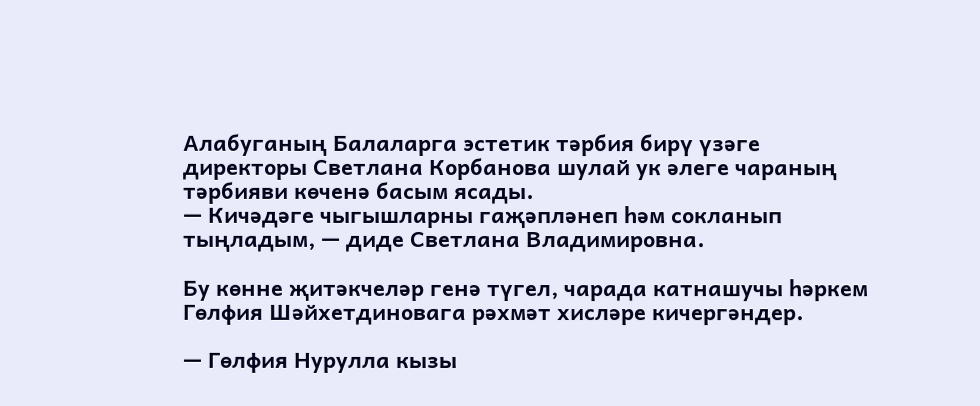Алабуганың Балаларга эстетик тәрбия бирү үзәге директоры Светлана Корбанова шулай ук әлеге чараның тәрбияви көченә басым ясады.
— Кичәдәге чыгышларны гаҗәпләнеп һәм сокланып тыңладым, — диде Светлана Владимировна.

Бу көнне җитәкчеләр генә түгел, чарада катнашучы һәркем Гөлфия Шәйхетдиновага рәхмәт хисләре кичергәндер.

— Гөлфия Нурулла кызы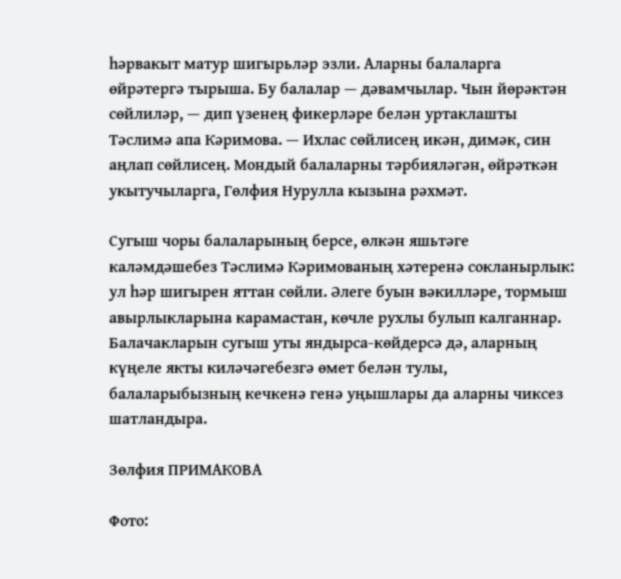һәрвакыт матур шигырьләр эзли. Аларны балаларга өйрәтергә тырыша. Бу балалар — дәвамчылар. Чын йөрәктән сөйлиләр, — дип үзенең фикерләре белән уртаклашты Тәслимә апа Кәримова. — Ихлас сөйлисең икән, димәк, син аңлап сөйлисең. Мондый балаларны тәрбияләгән, өйрәткән укытучыларга, Гөлфия Нурулла кызына рәхмәт.

Сугыш чоры балаларының берсе, өлкән яшьтәге каләмдәшебез Тәслимә Кәримованың хәтеренә сокланырлык: ул һәр шигырен яттан сөйли. Әлеге буын вәкилләре, тормыш авырлыкларына карамастан, көчле рухлы булып калганнар. Балачакларын сугыш уты яндырса-көйдерсә дә, аларның күңеле якты киләчәгебезгә өмет белән тулы, балаларыбызның кечкенә генә уңышлары да аларны чиксез шатландыра.

Зөлфия ПРИМАКОВА

Фото: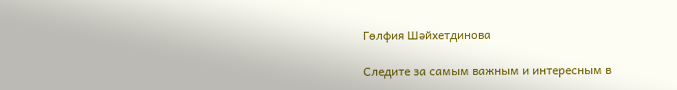Гөлфия Шәйхетдинова

Следите за самым важным и интересным в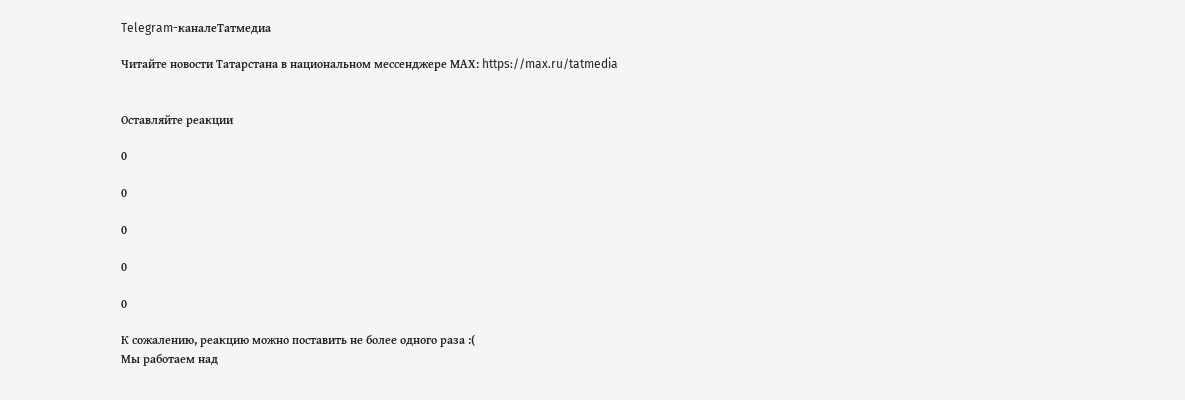Telegram-каналеТатмедиа

Читайте новости Татарстана в национальном мессенджере MАХ: https://max.ru/tatmedia


Оставляйте реакции

0

0

0

0

0

К сожалению, реакцию можно поставить не более одного раза :(
Мы работаем над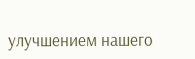улучшением нашего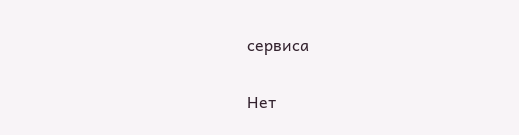сервиса

Нет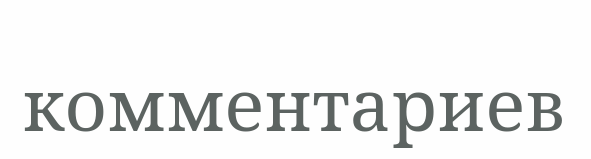комментариев